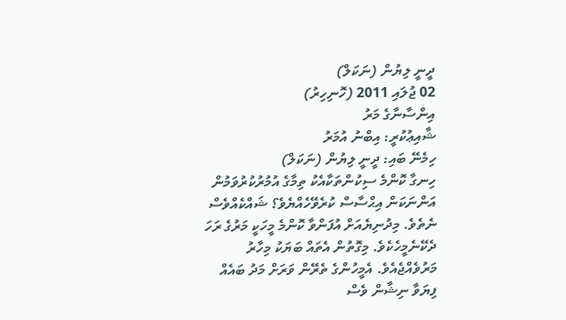ދީނީ ލިޔުން (ނަކަލް)
02 ޖުލައި 2011 (ހޮނިހިރު)
އިންސާނާގެ މަރު
ޝާއިޢުކުރީ: އިބްނު އުމަރު
ހިމެނޭ ބައި: ދީނީ ލިޔުން (ނަކަލް)
ހިނގާ ކޮންމެ ސިކުންތަކާއެކު ތިމާގެ އުމުރުކުރުވަމުން އަންނަކަން އިޙްސާސް ކުރެވޭހެއްޔެވެ؟ ޝައްކެއްވެސް ނެތެވެ. މިދުނިޔެއަށް އުފަންވާ ކޮންމެ މީހަކީ މަރުގެ ރަހަ ދެކޭނެމީހެކެވެ. މިގޮތުން އެތައް ބަޔަކު މިހާރު މަރުވެއްޖެއެވެ. އެމީހުންގެ ތެރޭން ވަރަށް މަދު ބައެއް ފިޔަވާ ނިޝާން ވެސް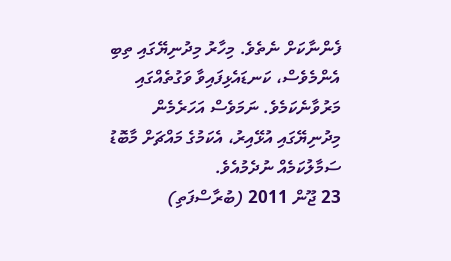ފެންނާކަށް ނެތެވެ. މިހާރު މިދުނިޔޭގައި ތިބި އެންމެވެސް، ކަނޑައެޅިފައިވާ ވަގުތެއްގައި މަރުވާނެކަމެވެ. ނަމަވެސް އަހަރެމެން މިދުނިޔޭގައި އުޅޭއިރު، އެކަމުގެ މައްޗަށް މާބޮޑު ސަމާލުކަމެއް ނުދެމުއެވެ.
23 ޖޫން 2011 (ބުރާސްފަތި)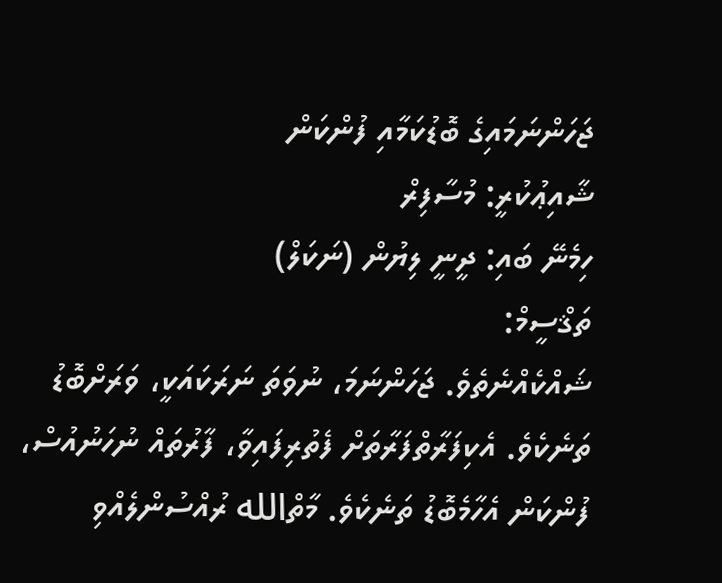ޖަހަންނަމައިގެ ބޮޑުކަމާއި ފުންކަން
ޝާއިޢުކުރީ: މުސާފިރް
ހިމެނޭ ބައި: ދީނީ ލިޔުން (ނަކަލް)
ތަޤްސީމް:
ޝައްކެއްނެތެވެ. ޖަހަންނަމަ، ނުވަތަ ނަރަކައަކީ، ވަރަށްބޮޑު ތަނެކެވެ. އެކިފަރާތްފަރާތަށް ފެތުރިފައިވާ، ފާރުތައް ނުހަނުއުސް، ފުންކަން އެހާމެބޮޑު ތަނެކެވެ. މާތްالله ރުއްސުންލެއްވި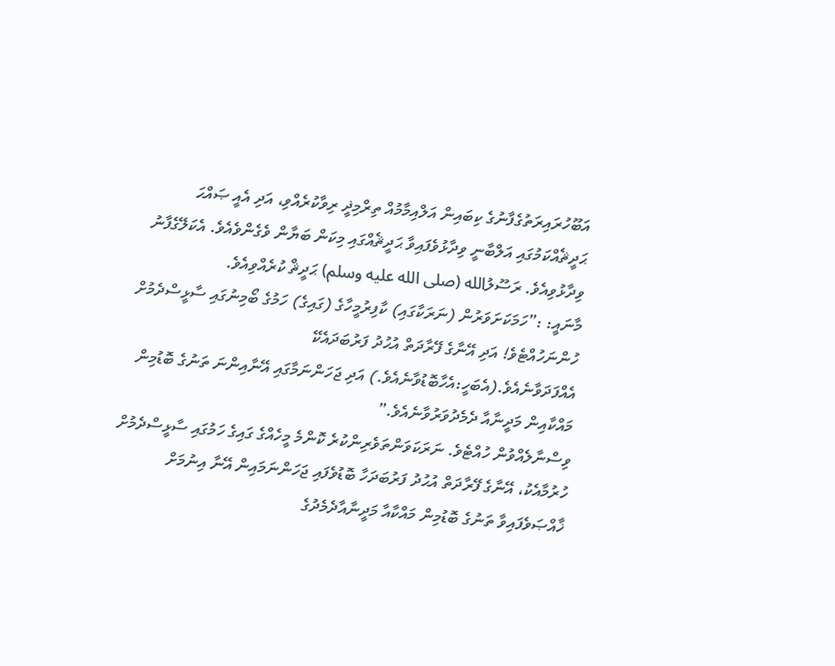އަބޫހުރައިރަތުގެފާނުގެ ކިބައިން އަލްއިމާމުއް ތިރްމިޛީ ރިވާކުރެއްވި، އަދި އެއީ ޞައްޙަ ޙަދީޘެއްކަމުގައި އަލްބާނީ ވިދާޅުވެފައިވާ ޙަދީޘެއްގައި މިކަން ބަޔާން ވެގެންވެއެވެ. އެކަލޭގެފާނު ވިދާޅުވިއެވެ. ރަސޫލުالله (صلى الله عليه وسلم) ޙަދީޘް ކުރެއްވިއެވެ.
މާނައީ: :”ހަމަކަށަވަރުން (ނަރަކާގައި) ކާފިރުމީހާގެ (ގައިގެ) ހަމުގެ ބޯމިނުގައި ސާޅީސްދެމުށް ހުންނަހުއްޓެވެ! އަދި އޭނާގެ ފޭރާދަތް އުޙުދު ފަރުބަދައެކޭ އެއްފަދަވާނެއެވެ.(އެބަހީ:އެހާބޮޑުވާނެއެވެ.) އަދި ޖަހަންނަމާގައި އޭނާއިންނަ ތަނުގެ ބޮޑުމިން މައްކާއިން މަދީނާއާ ދެމެދުވަރުވާނެއެވެ.”
ވިސްނާލެއްވުން ހުއްޓެވެ. ނަރަކަވަންތަވެރިންކުރެ ކޮންމެ މީހެއްގެ ގައިގެ ހަމުގައި ސާޅީސްދެމުށް ހުރުމާއެކު، އޭނާގެ ފޭރާދަތް އުޙުދު ފަރުބަދަހާ ބޮޑުވެފައި ޖަހަންނަމައިން އޭނާ އިނުމަށް ޚާއްޞަވެފައިވާ ތަނުގެ ބޮޑުމިން މައްކާއާ މަދީނާއާދެމެދުގެ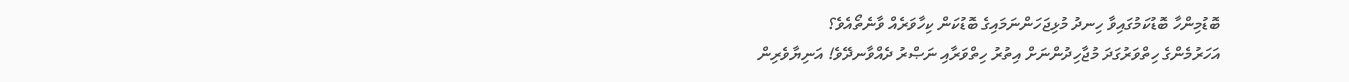ބޮޑުމިންހާ ބޮޑުކަމުގައިވާ ހިނދު މުޅިޖަހަންނަމައިގެ ބޮޑުކަން ކިހާވަރެއް ވާނެތޯއެވެ؟
އަހަރުމެންގެ ހިތްވަރުގަދަ މުޖާހިދުންނަށް އިތުރު ހިތްވަރާއި ނަޞްރު ދެއްވާނދޭވެ! އަނިޔާވެރިން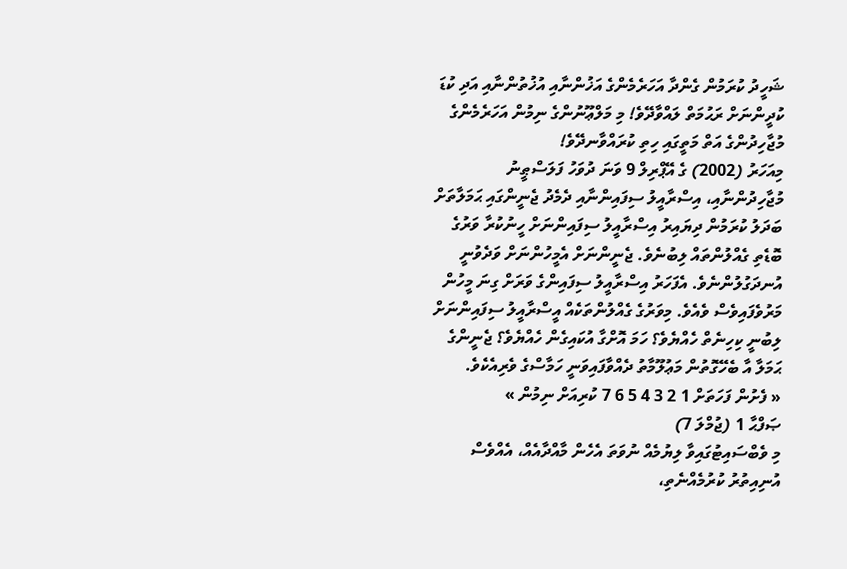ޝަހީދު ކުރަމުން ގެންދާ އަހަރެމެންގެ އަޚުންނާއި އުޚުތުންނާއި އަދި ކުޑަ ކުދީންނަށް ރަޙުމަތް ލައްވާދޭވެ! މި މަލްޢޫނުންގެ ނިމުން އަހަރެމެންގެ މުޖާހިދުންގެ އަތް މަތީގައި ހިތި ކުރައްވާނދޭވެ!
މިއަހަރު (2002) ގެ އޭޕްރިލް 9 ވަނަ ދުވަހު ފަލަސްޠީނު މުޖާހިދުންނާއި، އިސްރާއީލު ސިފައިންނާއި ދެމެދު ޖެނީންގައި ޙަމަލާތަށް ބަދަލު ކުރަމުން ދިޔައިރު އިސްރާއީލު ސިފައިންނަށް ހީނުކުރާ ވަރުގެ ބޮޑެތި ގެއްލުންތައް ލިބުނެވެ. ޖެނީންނަށް އެމީހުންނަށް ވަދެވުނީ އުނދަގުލުންނެވެ. އެފަހަރު އިސްރާއީލު ސިފައިންގެ ވަރަށް ގިނަ މީހުން މަރުވެފައިވެސް ވެއެވެ. މިވަރުގެ ގެއްލުންތަކެއް އީސްރާއީލު ސިފައިންނަށް ލިބުނީ ކިހިނެތް ހެއްޔެވެ؟ ހަމަ އޮށްގާ އުކައިގެން ހެއްޔެވެ؟ ޖެނީންގެ ޙަމަލާ އާ ބެހޭގޮތުން މަޢުލޫމާތު ދެއްވާފައިވަނީ ހަމާސްގެ ވެރިއެކެވެ.
« ފެށުން ފަހަތަށް 1 2 3 4 5 6 7 ކުރިއަށް ނިމުން »
ޞަފްޙާ 1 (ޖުމްލަ 7)
މި ވެބްސައިޓުގައިވާ ލިޔުމެއް ނުވަތަ އެހެން މާއްދާއެއް، އެއްވެސް އުނިއިތުރު ކުރުމެއްނެތި،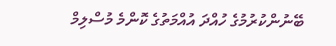ބޭނުންކުރުމުގެ ހުއްދަ އުއްމަތުގެ ކޮންމެ މުސްލިމް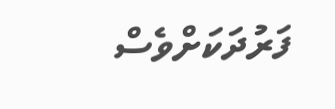ފަރުދަކަށްވެސް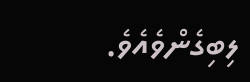ލިބިގެންވެއެވެ.